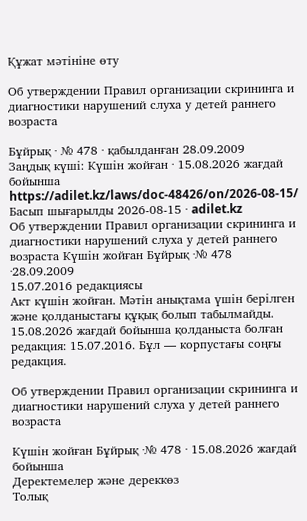Құжат мәтініне өту

Об утверждении Правил организации скрининга и диагностики нарушений слуха у детей раннего возраста

Бұйрық · № 478 · қабылданған 28.09.2009
Заңдық күші: Күшін жойған · 15.08.2026 жағдай бойынша
https://adilet.kz/laws/doc-48426/on/2026-08-15/
Басып шығарылды 2026-08-15 · adilet.kz
Об утверждении Правил организации скрининга и диагностики нарушений слуха у детей раннего возраста Күшін жойған Бұйрық ·№ 478 ·28.09.2009
15.07.2016 редакциясы
Акт күшін жойған. Мәтін анықтама үшін берілген және қолданыстағы құқық болып табылмайды.
15.08.2026 жағдай бойынша қолданыста болған редакция: 15.07.2016. Бұл — корпустағы соңғы редакция.

Об утверждении Правил организации скрининга и диагностики нарушений слуха у детей раннего возраста

Күшін жойған Бұйрық ·№ 478 · 15.08.2026 жағдай бойынша
Деректемелер және дереккөз
Толық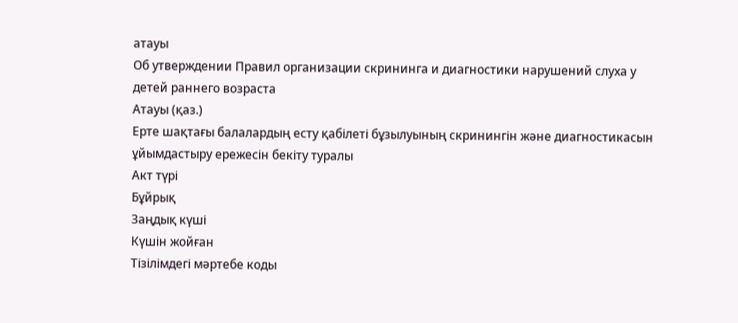атауы
Об утверждении Правил организации скрининга и диагностики нарушений слуха у детей раннего возраста
Атауы (қаз.)
Ерте шақтағы балалардың есту қабілеті бұзылуының скринингін және диагностикасын ұйымдастыру ережесін бекіту туралы
Акт түрі
Бұйрық
Заңдық күші
Күшін жойған
Тізілімдегі мәртебе коды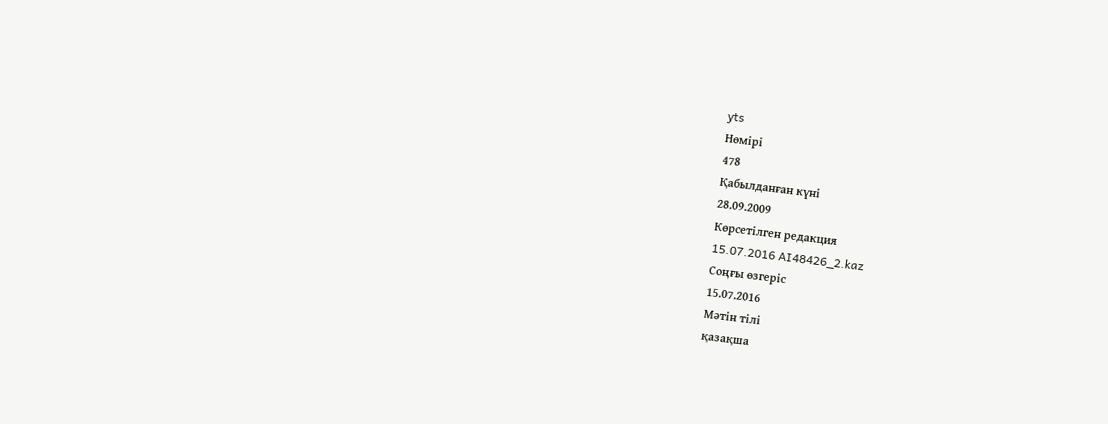yts
Нөмірі
478
Қабылданған күні
28.09.2009
Көрсетілген редакция
15.07.2016 AI48426_2.kaz
Соңғы өзгеріс
15.07.2016
Мәтін тілі
қазақша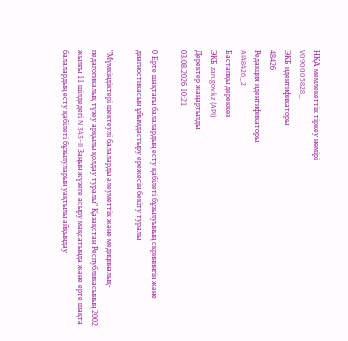НҚА мемлекеттік тіркеу нөмірі
V090005828_
ЭКБ идентификаторы
48426
Редакция идентификаторы
AI48426_2
Бастапқы дереккөз
ЭКБ zan.gov.kz (API)
Деректер жаңартылды
03.08.2026 10:21

0 Ерте шақтағы балалардың есту қабілеті бұзылуының скринингін және диагностикасын ұйымдастыру ережесін бекіту туралы

"Мүмкіндіктері шектеулі балаларды әлеуметтік және медициналық-педагогикалық түзеу арқылы қолдау туралы" Қазақстан Республикасының 2002 жылғы 11 шілдедегі N 343–II Заңын жүзеге асыру мақсатында және ерте шақта балалардың есту қабілеті бұзылуларын уақтылы айқындау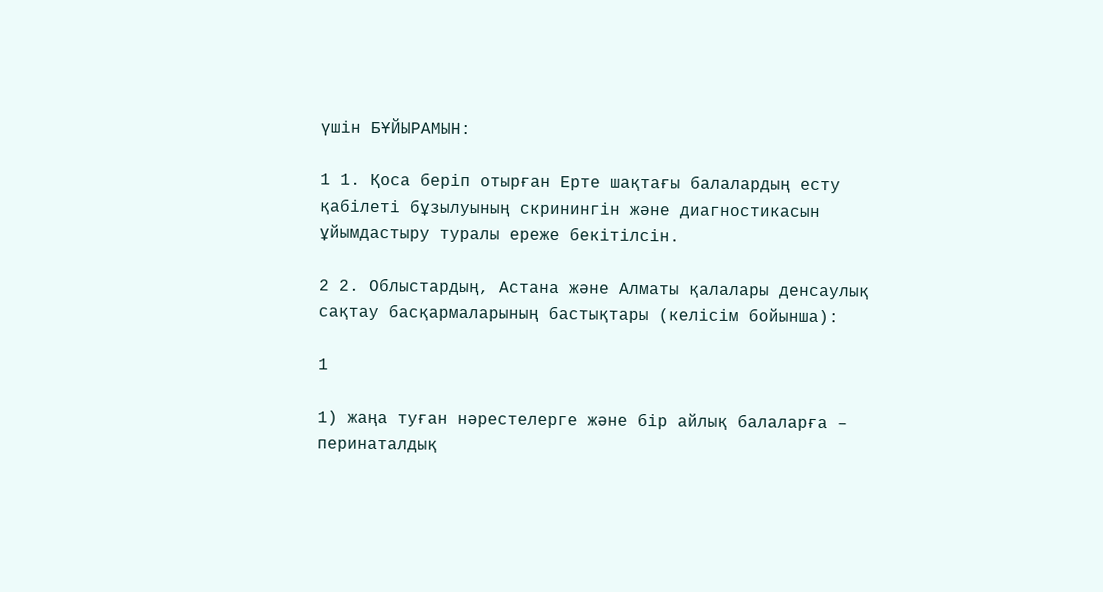үшін БҰЙЫРАМЫН:

1 1. Қоса беріп отырған Ерте шақтағы балалардың есту қабілеті бұзылуының скринингін және диагностикасын ұйымдастыру туралы ереже бекітілсін.

2 2. Облыстардың, Астана және Алматы қалалары денсаулық сақтау басқармаларының бастықтары (келісім бойынша):

1

1) жаңа туған нәрестелерге және бір айлық балаларға – перинаталдық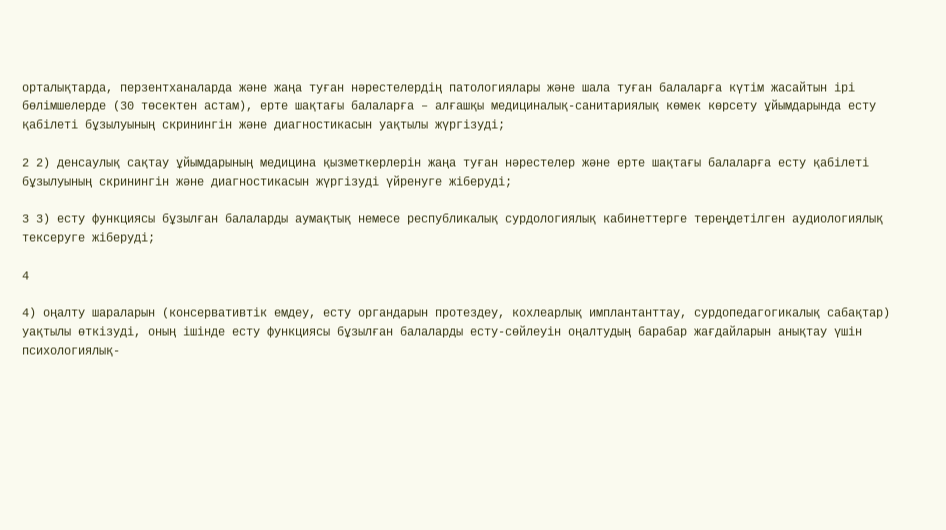орталықтарда, перзентханаларда және жаңа туған нәрестелердің патологиялары және шала туған балаларға күтім жасайтын ірі бөлімшелерде (30 төсектен астам), ерте шақтағы балаларға – алғашқы медициналық-санитариялық көмек көрсету ұйымдарында есту қабілеті бұзылуының скринингін және диагностикасын уақтылы жүргізуді;

2 2) денсаулық сақтау ұйымдарының медицина қызметкерлерін жаңа туған нәрестелер және ерте шақтағы балаларға есту қабілеті бұзылуының скринингін және диагностикасын жүргізуді үйренуге жіберуді;

3 3) есту функциясы бұзылған балаларды аумақтық немесе республикалық сурдологиялық кабинеттерге тереңдетілген аудиологиялық тексеруге жіберуді;

4

4) оңалту шараларын (консервативтік емдеу, есту органдарын протездеу, кохлеарлық имплантанттау, сурдопедагогикалық сабақтар) уақтылы өткізуді, оның ішінде есту функциясы бұзылған балаларды есту-сөйлеуін оңалтудың барабар жағдайларын анықтау үшін психологиялық-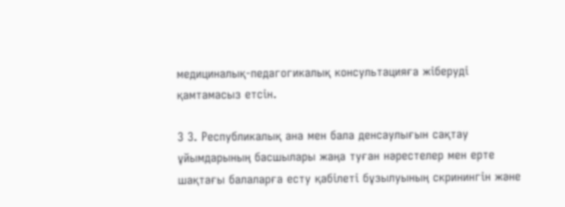медициналық-педагогикалық консультацияға жіберуді қамтамасыз етсін.

3 3. Республикалық ана мен бала денсаулығын сақтау ұйымдарының басшылары жаңа туған нәрестелер мен ерте шақтағы балаларға есту қабілеті бұзылуының скринингін және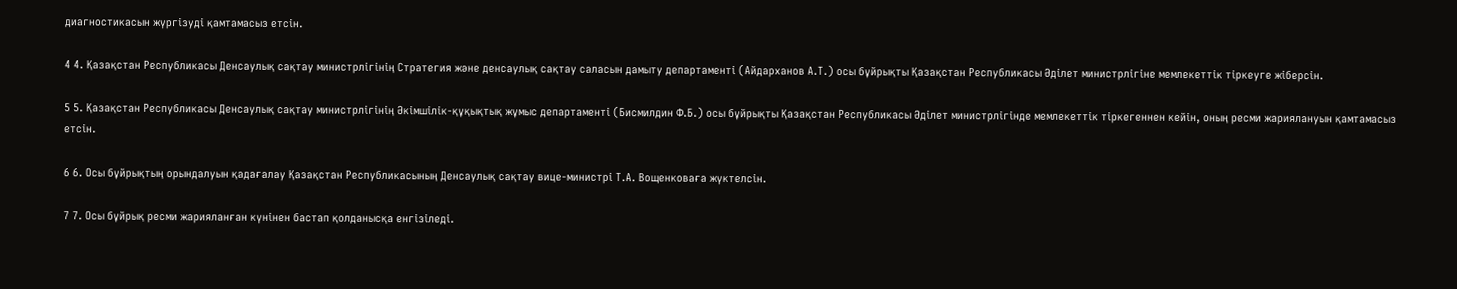диагностикасын жүргізуді қамтамасыз етсін.

4 4. Қазақстан Республикасы Денсаулық сақтау министрлігінің Стратегия және денсаулық сақтау саласын дамыту департаменті (Айдарханов А.Т.) осы бұйрықты Қазақстан Республикасы Әділет министрлігіне мемлекеттік тіркеуге жіберсін.

5 5. Қазақстан Республикасы Денсаулық сақтау министрлігінің Әкімшілік-құқықтық жұмыс департаменті (Бисмилдин Ф.Б.) осы бұйрықты Қазақстан Республикасы Әділет министрлігінде мемлекеттік тіркегеннен кейін, оның ресми жариялануын қамтамасыз етсін.

6 6. Осы бұйрықтың орындалуын қадағалау Қазақстан Республикасының Денсаулық сақтау вице-министрі Т.А. Вощенковаға жүктелсін.

7 7. Осы бұйрық ресми жарияланған күнінен бастап қолданысқа енгізіледі.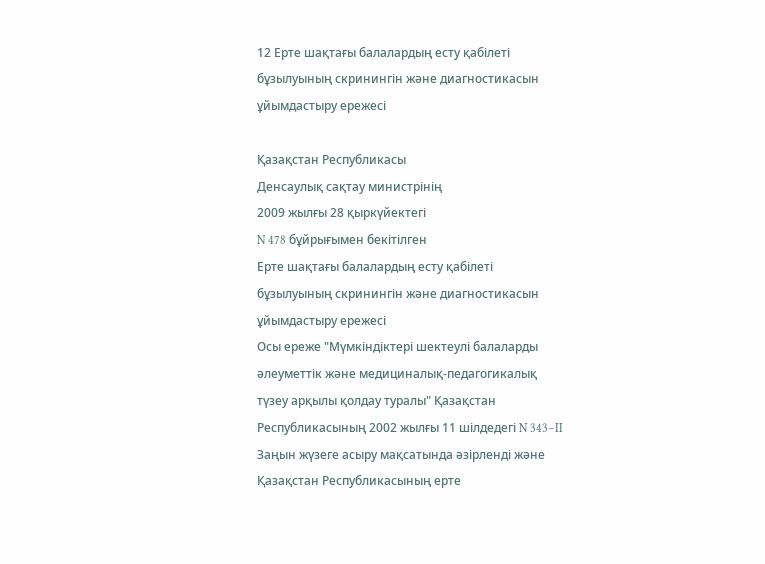12 Ерте шақтағы балалардың есту қабілеті бұзылуының скринингін және диагностикасын ұйымдастыру ережесі

Қазақстан Республикасы
Денсаулық сақтау министрінің
2009 жылғы 28 қыркүйектегі
N 478 бұйрығымен бекітілген
Ерте шақтағы балалардың есту қабілеті бұзылуының скринингін және диагностикасын ұйымдастыру ережесі
Осы ереже "Мүмкіндіктері шектеулі балаларды әлеуметтік және медициналық-педагогикалық түзеу арқылы қолдау туралы" Қазақстан Республикасының 2002 жылғы 11 шілдедегі N 343–II Заңын жүзеге асыру мақсатында әзірленді және Қазақстан Республикасының ерте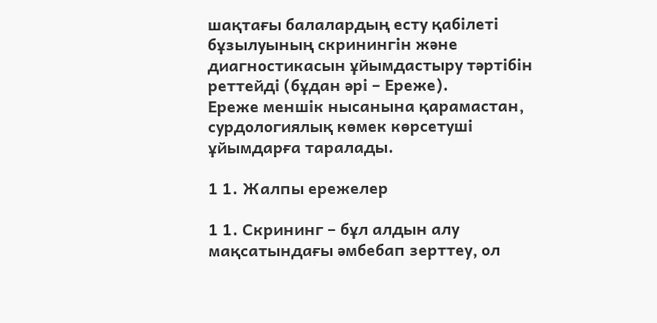шақтағы балалардың есту қабілеті бұзылуының скринингін және диагностикасын ұйымдастыру тәртібін реттейді (бұдан әрі – Ереже).
Ереже меншік нысанына қарамастан, сурдологиялық көмек көрсетуші ұйымдарға таралады.

1 1. Жалпы ережелер

1 1. Скрининг – бұл алдын алу мақсатындағы әмбебап зерттеу, ол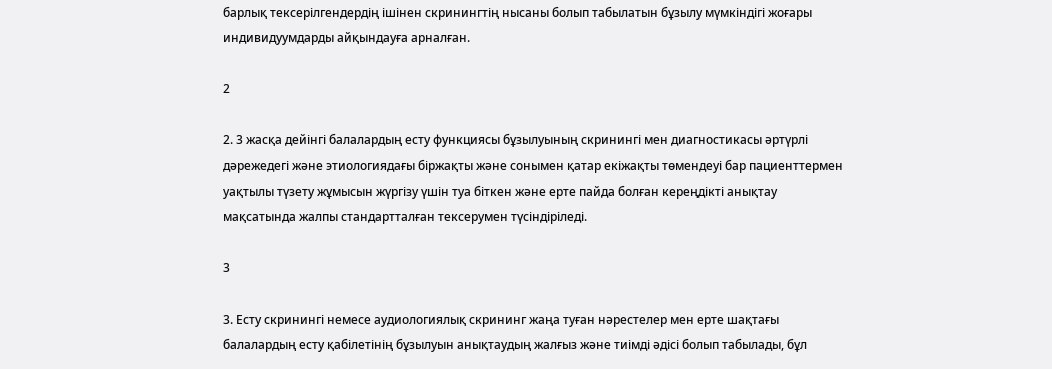барлық тексерілгендердің ішінен скринингтің нысаны болып табылатын бұзылу мүмкіндігі жоғары индивидуумдарды айқындауға арналған.

2

2. 3 жасқа дейінгі балалардың есту функциясы бұзылуының скринингі мен диагностикасы әртүрлі дәрежедегі және этиологиядағы біржақты және сонымен қатар екіжақты төмендеуі бар пациенттермен уақтылы түзету жұмысын жүргізу үшін туа біткен және ерте пайда болған кереңдікті анықтау мақсатында жалпы стандартталған тексерумен түсіндіріледі.

3

3. Есту скринингі немесе аудиологиялық скрининг жаңа туған нәрестелер мен ерте шақтағы балалардың есту қабілетінің бұзылуын анықтаудың жалғыз және тиімді әдісі болып табылады, бұл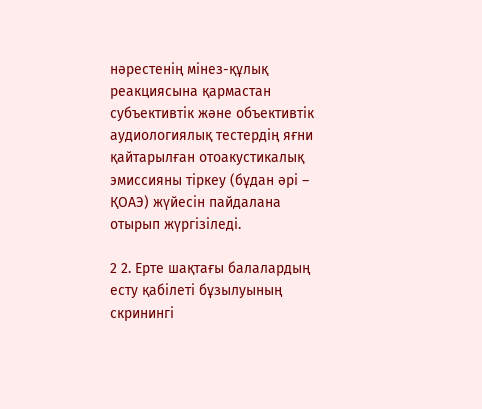нәрестенің мінез-құлық реакциясына қармастан субъективтік және объективтік аудиологиялық тестердің яғни қайтарылған отоакустикалық эмиссияны тіркеу (бұдан әрі – ҚОАЭ) жүйесін пайдалана отырып жүргізіледі.

2 2. Ерте шақтағы балалардың есту қабілеті бұзылуының скринингі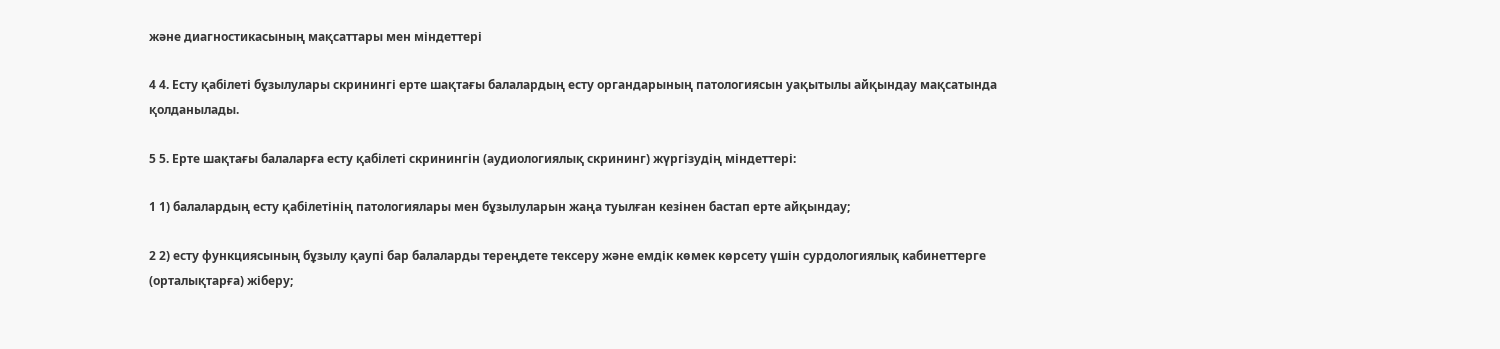және диагностикасының мақсаттары мен міндеттері

4 4. Есту қабілеті бұзылулары скринингі ерте шақтағы балалардың есту органдарының патологиясын уақытылы айқындау мақсатында қолданылады.

5 5. Ерте шақтағы балаларға есту қабілеті скринингін (аудиологиялық скрининг) жүргізудің міндеттері:

1 1) балалардың есту қабілетінің патологиялары мен бұзылуларын жаңа туылған кезінен бастап ерте айқындау;

2 2) есту функциясының бұзылу қаупі бар балаларды тереңдете тексеру және емдік көмек көрсету үшін сурдологиялық кабинеттерге (орталықтарға) жіберу;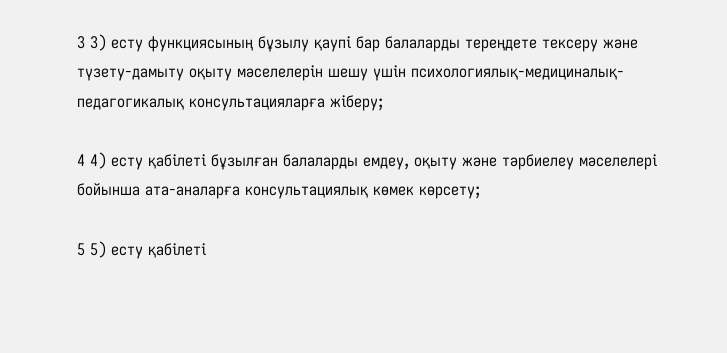3 3) есту функциясының бұзылу қаупі бар балаларды тереңдете тексеру және түзету-дамыту оқыту мәселелерін шешу үшін психологиялық-медициналық-педагогикалық консультацияларға жіберу;

4 4) есту қабілеті бұзылған балаларды емдеу, оқыту және тәрбиелеу мәселелері бойынша ата-аналарға консультациялық көмек көрсету;

5 5) есту қабілеті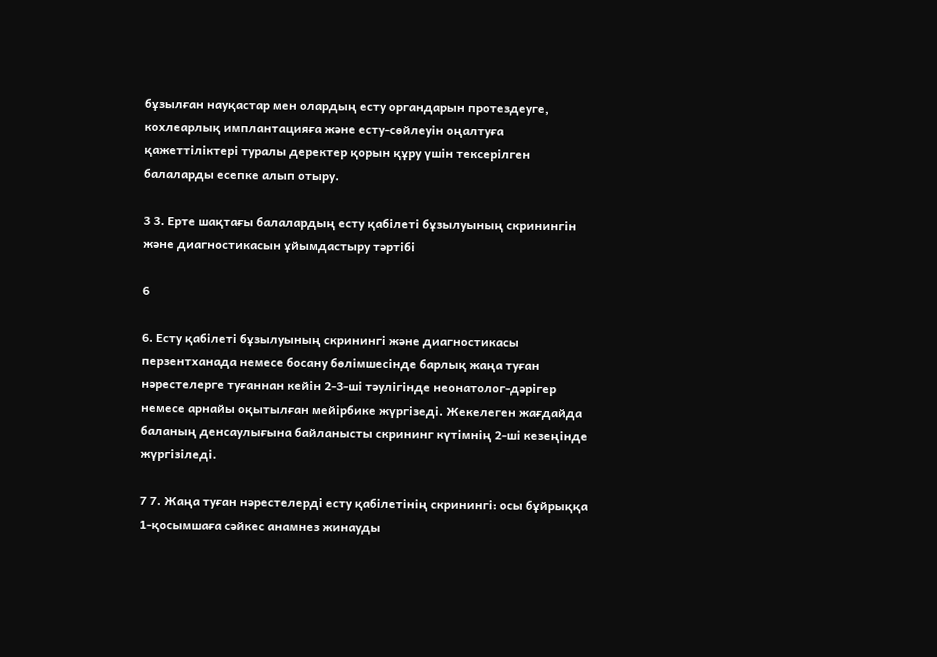бұзылған науқастар мен олардың есту органдарын протездеуге, кохлеарлық имплантацияға және есту-сөйлеуін оңалтуға қажеттіліктері туралы деректер қорын құру үшін тексерілген балаларды есепке алып отыру.

3 3. Ерте шақтағы балалардың есту қабілеті бұзылуының скринингін және диагностикасын ұйымдастыру тәртібі

6

6. Есту қабілеті бұзылуының скринингі және диагностикасы перзентханада немесе босану бөлімшесінде барлық жаңа туған нәрестелерге туғаннан кейін 2-3-ші тәулігінде неонатолог-дәрігер немесе арнайы оқытылған мейірбике жүргізеді. Жекелеген жағдайда баланың денсаулығына байланысты скрининг күтімнің 2-ші кезеңінде жүргізіледі.

7 7. Жаңа туған нәрестелерді есту қабілетінің скринингі: осы бұйрыққа 1-қосымшаға сәйкес анамнез жинауды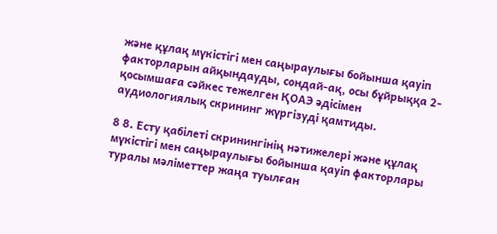және құлақ мүкістігі мен саңыраулығы бойынша қауіп факторларын айқындауды, сондай-ақ, осы бұйрыққа 2-қосымшаға сәйкес тежелген ҚОАЭ әдісімен аудиологиялық скрининг жүргізуді қамтиды.

8 8. Есту қабілеті скринингінің нәтижелері және құлақ мүкістігі мен саңыраулығы бойынша қауіп факторлары туралы мәліметтер жаңа туылған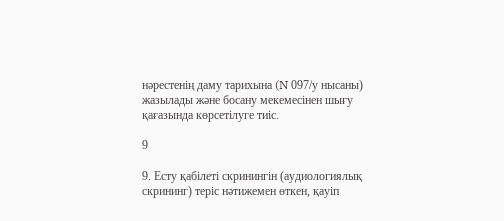нәрестенің даму тарихына (N 097/у нысаны) жазылады және босану мекемесінен шығу қағазында көрсетілуге тиіс.

9

9. Есту қабілеті скринингін (аудиологиялық скрининг) теріс нәтижемен өткен, қауіп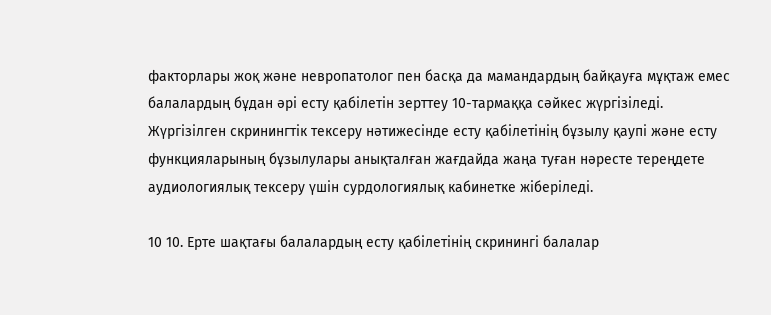факторлары жоқ және невропатолог пен басқа да мамандардың байқауға мұқтаж емес балалардың бұдан әрі есту қабілетін зерттеу 10-тармаққа сәйкес жүргізіледі. Жүргізілген скринингтік тексеру нәтижесінде есту қабілетінің бұзылу қаупі және есту функцияларының бұзылулары анықталған жағдайда жаңа туған нәресте тереңдете аудиологиялық тексеру үшін сурдологиялық кабинетке жіберіледі.

10 10. Ерте шақтағы балалардың есту қабілетінің скринингі балалар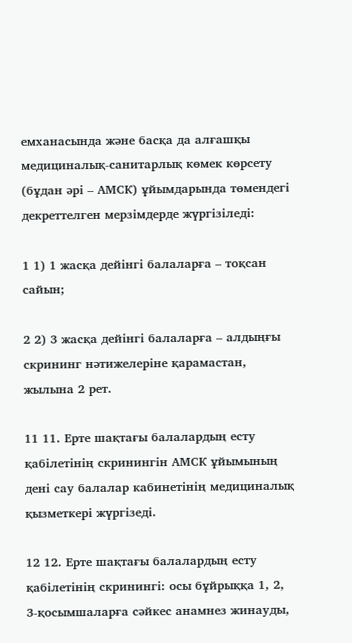емханасында және басқа да алғашқы медициналық-санитарлық көмек көрсету (бұдан әрі – АМСК) ұйымдарында төмендегі декреттелген мерзімдерде жүргізіледі:

1 1) 1 жасқа дейінгі балаларға – тоқсан сайын;

2 2) 3 жасқа дейінгі балаларға – алдыңғы скрининг нәтижелеріне қарамастан, жылына 2 рет.

11 11. Ерте шақтағы балалардың есту қабілетінің скринингін АМСК ұйымының дені сау балалар кабинетінің медициналық қызметкері жүргізеді.

12 12. Ерте шақтағы балалардың есту қабілетінің скринингі: осы бұйрыққа 1, 2, 3-қосымшаларға сәйкес анамнез жинауды,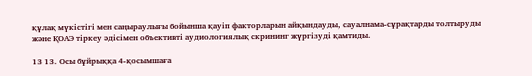құлақ мүкістігі мен саңыраулығы бойынша қауіп факторларын айқындауды, сауалнама-сұрақтарды толтыруды және ҚОАЭ тіркеу әдісімен объективті аудиологиялық скрининг жүргізуді қамтиды.

13 13. Осы бұйрыққа 4-қосымшаға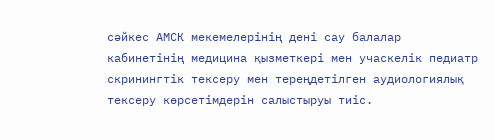сәйкес АМСК мекемелерінің дені сау балалар кабинетінің медицина қызметкері мен учаскелік педиатр скринингтік тексеру мен тереңдетілген аудиологиялық тексеру көрсетімдерін салыстыруы тиіс.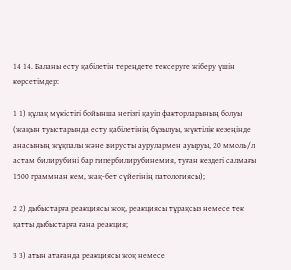14 14. Баланы есту қабілетін тереңдете тексеруге жіберу үшін көрсетімдер:

1 1) құлақ мүкістігі бойынша негізгі қауіп факторларының болуы (жақын туыстарында есту қабілетінің бұзылуы, жүктілік кезеңінде анасының жұқпалы және вирусты аурулармен ауыруы, 20 ммоль/л астам билирубині бар гипербилирубинемия, туған кездегі салмағы 1500 граммнан кем, жақ-бет сүйегінің патологиясы);

2 2) дыбыстарға реакциясы жоқ, реакциясы тұрақсыз немесе тек қатты дыбыстарға ғана реакция;

3 3) атын атағанда реакциясы жоқ немесе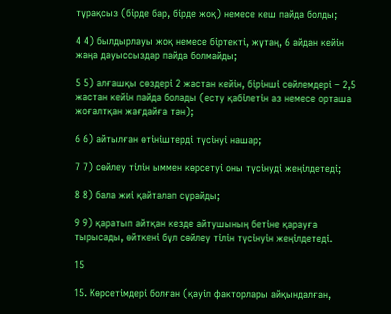тұрақсыз (бірде бар, бірде жоқ) немесе кеш пайда болды;

4 4) былдырлауы жоқ немесе біртекті, жұтаң, 6 айдан кейін жаңа дауыссыздар пайда болмайды;

5 5) алғашқы сөздері 2 жастан кейін, бірінші сөйлемдері – 2,5 жастан кейін пайда болады (есту қабілетін аз немесе орташа жоғалтқан жағдайға тән);

6 6) айтылған өтініштерді түсінуі нашар;

7 7) сөйлеу тілін ыммен көрсетуі оны түсінуді жеңілдетеді;

8 8) бала жиі қайталап сұрайды;

9 9) қаратып айтқан кезде айтушының бетіне қарауға тырысады, өйткені бұл сөйлеу тілін түсінуін жеңілдетеді.

15

15. Көрсетімдері болған (қауіп факторлары айқындалған,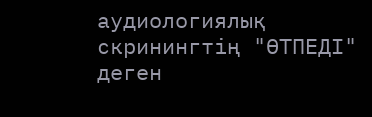аудиологиялық скринингтің "ӨТПЕДІ" деген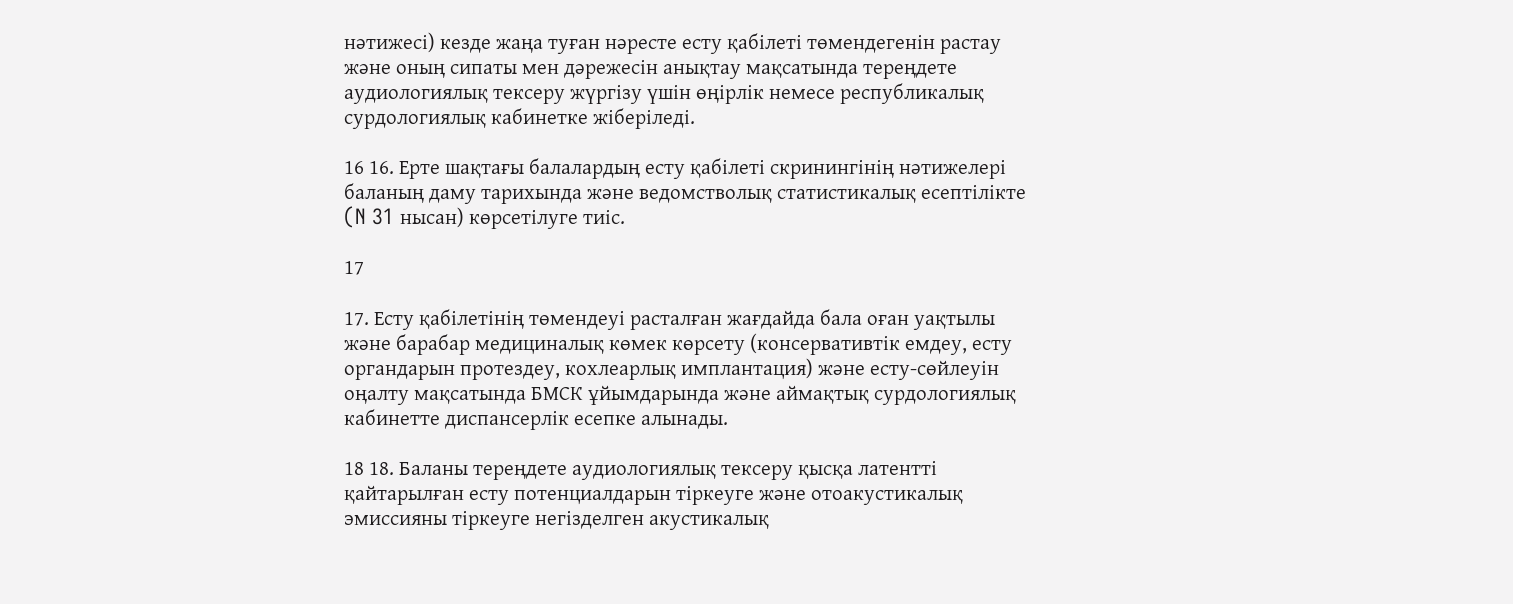нәтижесі) кезде жаңа туған нәресте есту қабілеті төмендегенін растау және оның сипаты мен дәрежесін анықтау мақсатында тереңдете аудиологиялық тексеру жүргізу үшін өңірлік немесе республикалық сурдологиялық кабинетке жіберіледі.

16 16. Ерте шақтағы балалардың есту қабілеті скринингінің нәтижелері баланың даму тарихында және ведомстволық статистикалық есептілікте (N 31 нысан) көрсетілуге тиіс.

17

17. Есту қабілетінің төмендеуі расталған жағдайда бала оған уақтылы және барабар медициналық көмек көрсету (консервативтік емдеу, есту органдарын протездеу, кохлеарлық имплантация) және есту-сөйлеуін оңалту мақсатында БМСК ұйымдарында және аймақтық сурдологиялық кабинетте диспансерлік есепке алынады.

18 18. Баланы тереңдете аудиологиялық тексеру қысқа латентті қайтарылған есту потенциалдарын тіркеуге және отоакустикалық эмиссияны тіркеуге негізделген акустикалық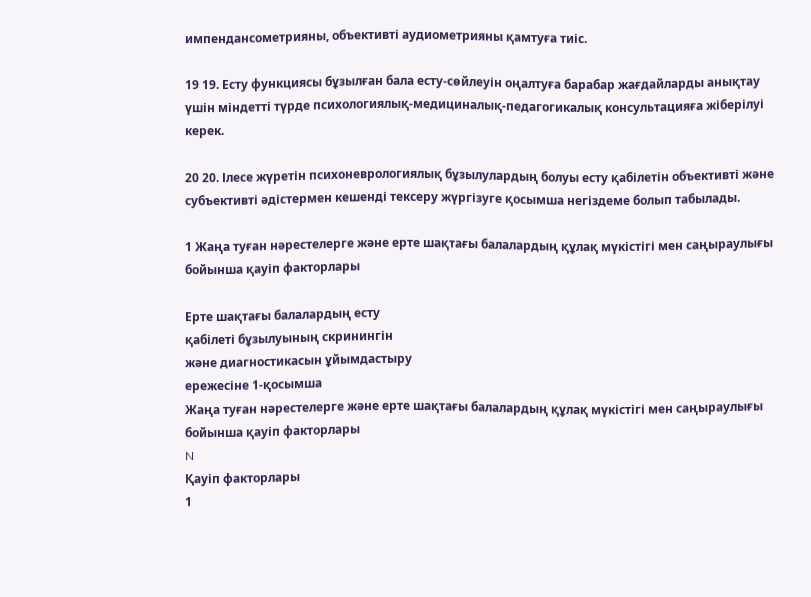импендансометрияны, объективті аудиометрияны қамтуға тиіс.

19 19. Есту функциясы бұзылған бала есту-сөйлеуін оңалтуға барабар жағдайларды анықтау үшін міндетті түрде психологиялық-медициналық-педагогикалық консультацияға жіберілуі керек.

20 20. Ілесе жүретін психоневрологиялық бұзылулардың болуы есту қабілетін объективті және субъективті әдістермен кешенді тексеру жүргізуге қосымша негіздеме болып табылады.

1 Жаңа туған нәрестелерге және ерте шақтағы балалардың құлақ мүкістігі мен саңыраулығы бойынша қауіп факторлары

Ерте шақтағы балалардың есту
қабілеті бұзылуының скринингін
және диагностикасын ұйымдастыру
ережесіне 1-қосымша
Жаңа туған нәрестелерге және ерте шақтағы балалардың құлақ мүкістігі мен саңыраулығы бойынша қауіп факторлары
N
Қауіп факторлары
1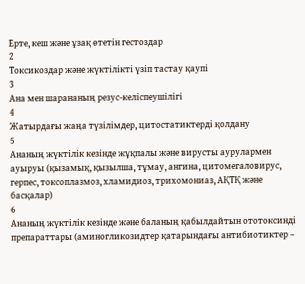Ерте, кеш және ұзақ өтетін гестоздар
2
Токсикоздар және жүктілікті үзіп тастау қаупі
3
Ана мен шарананың резус-келіспеушілігі
4
Жатырдағы жаңа түзілімдер, цитостатиктерді қолдану
5
Ананың жүктілік кезінде жұқпалы және вирусты аурулармен ауыруы (қызамық, қызылша, тұмау, ангина, цитомегаловирус, герпес, токсоплазмоз, хламидиоз, трихомониаз, АҚТҚ және басқалар)
6
Ананың жүктілік кезінде және баланың қабылдайтын ототоксинді препараттары (аминогликозидтер қатарындағы антибиотиктер –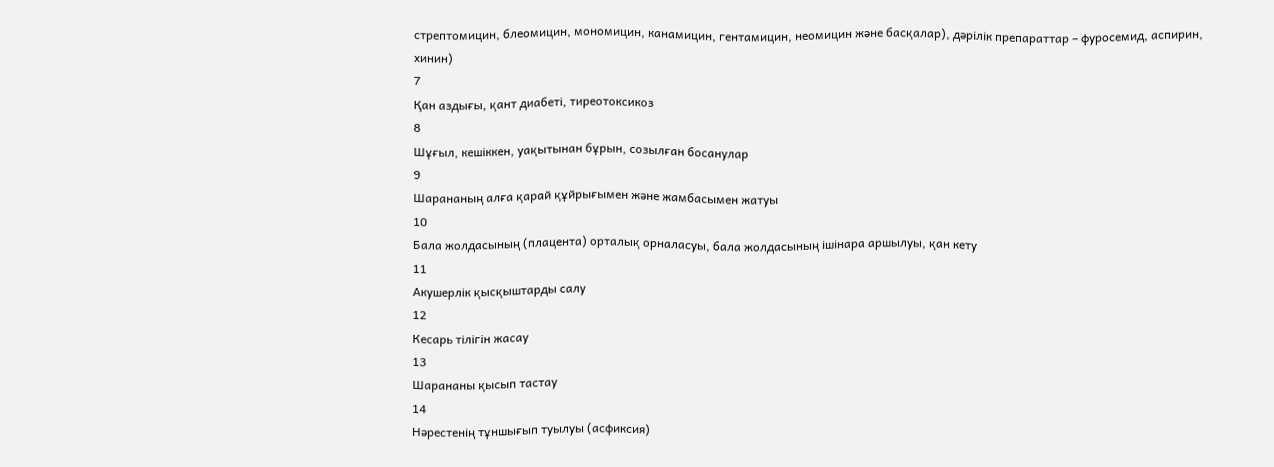стрептомицин, блеомицин, мономицин, канамицин, гентамицин, неомицин және басқалар), дәрілік препараттар – фуросемид, аспирин, хинин)
7
Қан аздығы, қант диабеті, тиреотоксикоз
8
Шұғыл, кешіккен, уақытынан бұрын, созылған босанулар
9
Шарананың алға қарай құйрығымен және жамбасымен жатуы
10
Бала жолдасының (плацента) орталық орналасуы, бала жолдасының ішінара аршылуы, қан кету
11
Акушерлік қысқыштарды салу
12
Кесарь тілігін жасау
13
Шарананы қысып тастау
14
Нәрестенің тұншығып туылуы (асфиксия)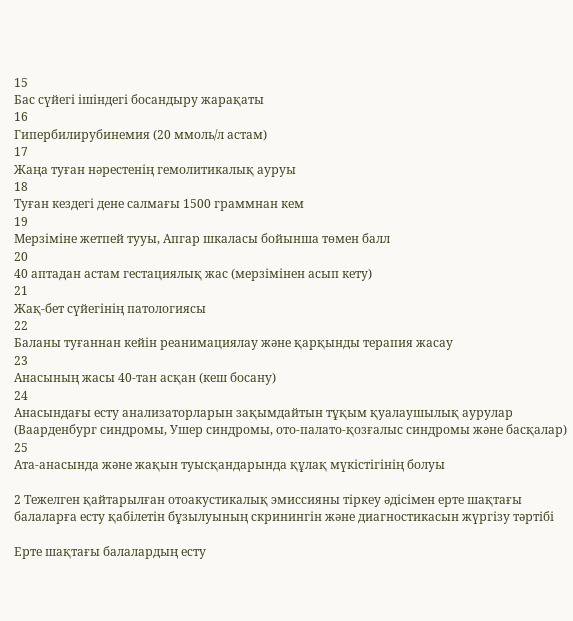15
Бас сүйегі ішіндегі босандыру жарақаты
16
Гипербилирубинемия (20 ммоль/л астам)
17
Жаңа туған нәрестенің гемолитикалық ауруы
18
Туған кездегі дене салмағы 1500 граммнан кем
19
Мерзіміне жетпей тууы, Апгар шкаласы бойынша төмен балл
20
40 аптадан астам гестациялық жас (мерзімінен асып кету)
21
Жақ-бет сүйегінің патологиясы
22
Баланы туғаннан кейін реанимациялау және қарқынды терапия жасау
23
Анасының жасы 40-тан асқан (кеш босану)
24
Анасындағы есту анализаторларын зақымдайтын тұқым қуалаушылық аурулар (Ваарденбург синдромы, Ушер синдромы, ото-палато-қозғалыс синдромы және басқалар)
25
Ата-анасында және жақын туысқандарында құлақ мүкістігінің болуы

2 Тежелген қайтарылған отоакустикалық эмиссияны тіркеу әдісімен ерте шақтағы балаларға есту қабілетін бұзылуының скринингін және диагностикасын жүргізу тәртібі

Ерте шақтағы балалардың есту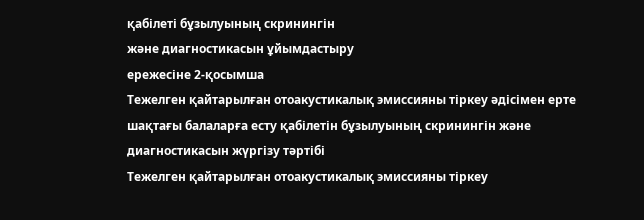қабілеті бұзылуының скринингін
және диагностикасын ұйымдастыру
ережесіне 2-қосымша
Тежелген қайтарылған отоакустикалық эмиссияны тіркеу әдісімен ерте шақтағы балаларға есту қабілетін бұзылуының скринингін және диагностикасын жүргізу тәртібі
Тежелген қайтарылған отоакустикалық эмиссияны тіркеу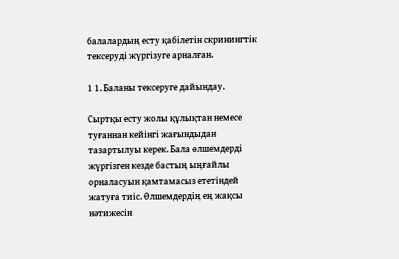балалардың есту қабілетін скринингтік тексеруді жүргізуге арналған.

1 1. Баланы тексеруге дайындау.

Сыртқы есту жолы құлықтан немесе туғаннан кейінгі жағындыдан тазартылуы керек. Бала өлшемдерді жүргізген кезде бастың ыңғайлы орналасуын қамтамасыз ететіндей жатуға тиіс. Өлшемдердің ең жақсы нәтижесін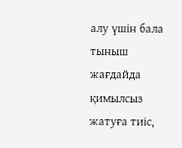алу үшін бала тыныш жағдайда қимылсыз жатуға тиіс,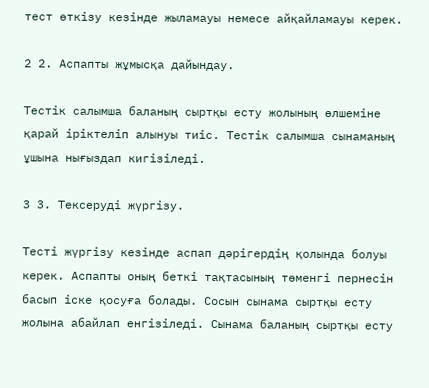тест өткізу кезінде жыламауы немесе айқайламауы керек.

2 2. Аспапты жұмысқа дайындау.

Тестік салымша баланың сыртқы есту жолының өлшеміне қарай іріктеліп алынуы тиіс. Тестік салымша сынаманың ұшына нығыздап кигізіледі.

3 3. Тексеруді жүргізу.

Тесті жүргізу кезінде аспап дәрігердің қолында болуы керек. Аспапты оның беткі тақтасының төменгі пернесін басып іске қосуға болады. Сосын сынама сыртқы есту жолына абайлап енгізіледі. Сынама баланың сыртқы есту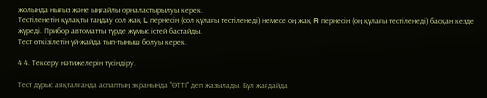жолында нығыз және ыңғайлы орналастырылуы керек.
Тестіленетін құлақты таңдау сол жақ L пернесін (сол құлағы тестіленеді) немесе оң жақ R пернесін (оң құлағы тестіленеді) басқан кезде жүреді. Прибор автоматты түрде жұмыс істей бастайды.
Тест өткізілетін үй-жайда тып-тыныш болуы керек.

4 4. Тексеру нәтижелерін түсіндіру.

Тест дұрыс аяқталғанда аспаптың экранында "ӨТТІ" деп жазылады. Бұл жағдайда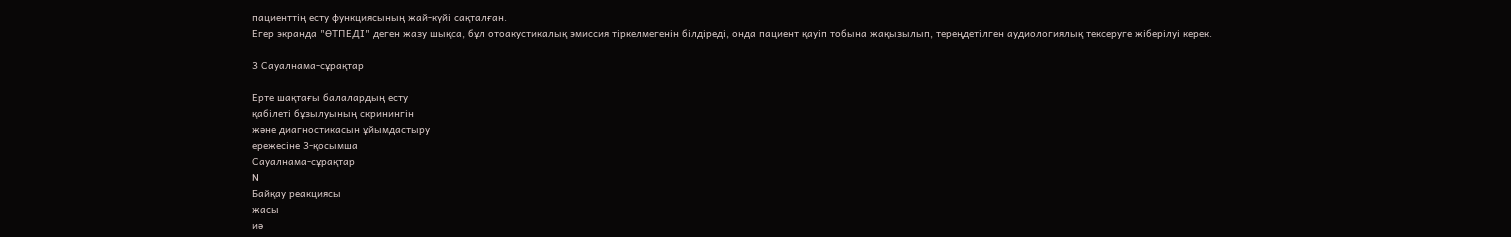пациенттің есту функциясының жай-күйі сақталған.
Егер экранда "ӨТПЕДІ" деген жазу шықса, бұл отоакустикалық эмиссия тіркелмегенін білдіреді, онда пациент қауіп тобына жақызылып, тереңдетілген аудиологиялық тексеруге жіберілуі керек.

3 Сауалнама-сұрақтар

Ерте шақтағы балалардың есту
қабілеті бұзылуының скринингін
және диагностикасын ұйымдастыру
ережесіне 3-қосымша
Сауалнама-сұрақтар
N
Байқау реакциясы
жасы
иә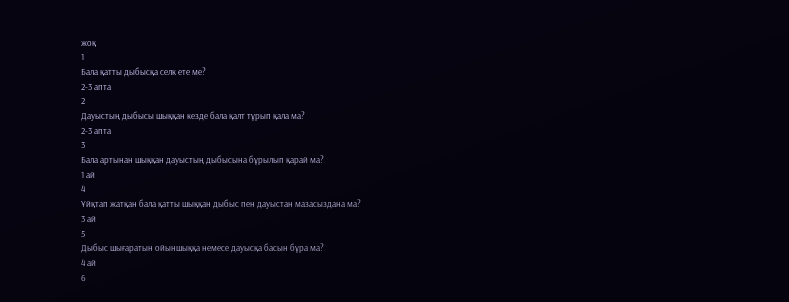жоқ
1
Бала қатты дыбысқа селк ете ме?
2-3 апта
2
Дауыстың дыбысы шыққан кезде бала қалт тұрып қала ма?
2-3 апта
3
Бала артынан шыққан дауыстың дыбысына бұрылып қарай ма?
1 ай
4
Ұйқтап жатқан бала қатты шыққан дыбыс пен дауыстан мазасыздана ма?
3 ай
5
Дыбыс шығаратын ойыншыққа немесе дауысқа басын бұра ма?
4 ай
6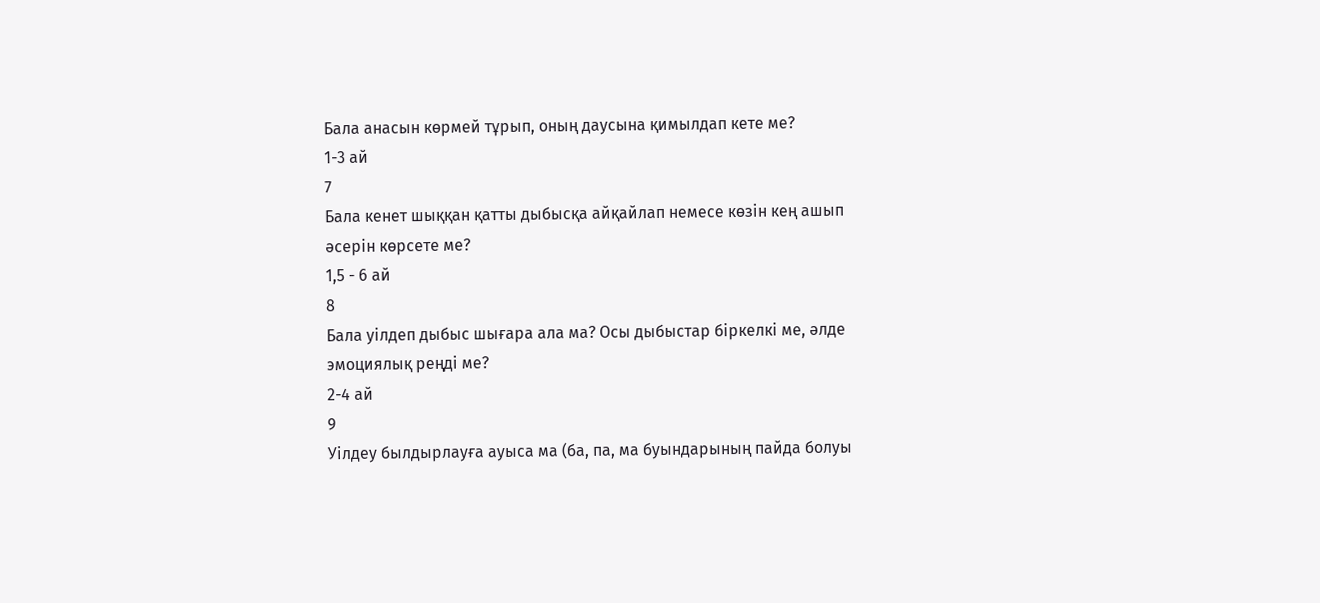Бала анасын көрмей тұрып, оның даусына қимылдап кете ме?
1-3 ай
7
Бала кенет шыққан қатты дыбысқа айқайлап немесе көзін кең ашып әсерін көрсете ме?
1,5 - 6 ай
8
Бала уілдеп дыбыс шығара ала ма? Осы дыбыстар біркелкі ме, әлде эмоциялық реңді ме?
2-4 ай
9
Уілдеу былдырлауға ауыса ма (ба, па, ма буындарының пайда болуы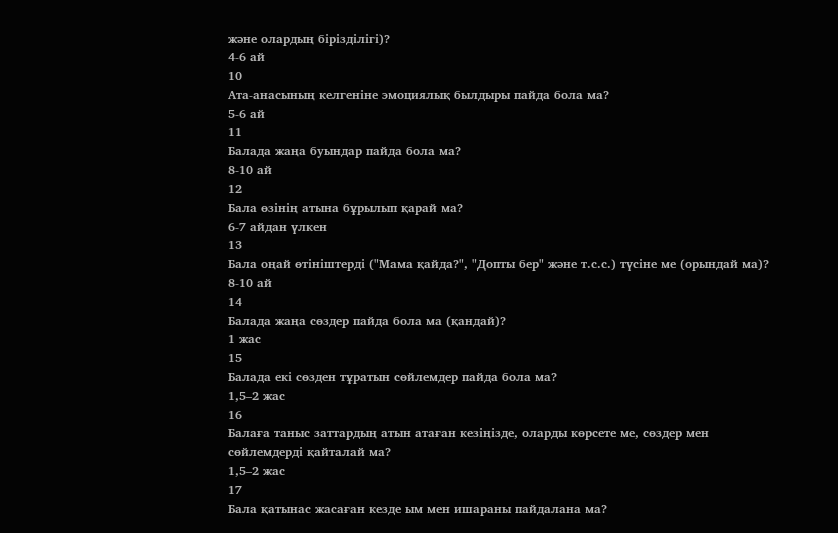және олардың бірізділігі)?
4-6 ай
10
Ата-анасының келгеніне эмоциялық былдыры пайда бола ма?
5-6 ай
11
Балада жаңа буындар пайда бола ма?
8-10 ай
12
Бала өзінің атына бұрылып қарай ма?
6-7 айдан үлкен
13
Бала оңай өтініштерді ("Мама қайда?", "Допты бер" және т.с.с.) түсіне ме (орындай ма)?
8-10 ай
14
Балада жаңа сөздер пайда бола ма (қандай)?
1 жас
15
Балада екі сөзден тұратын сөйлемдер пайда бола ма?
1,5–2 жас
16
Балаға таныс заттардың атын атаған кезіңізде, оларды көрсете ме, сөздер мен сөйлемдерді қайталай ма?
1,5–2 жас
17
Бала қатынас жасаған кезде ым мен ишараны пайдалана ма?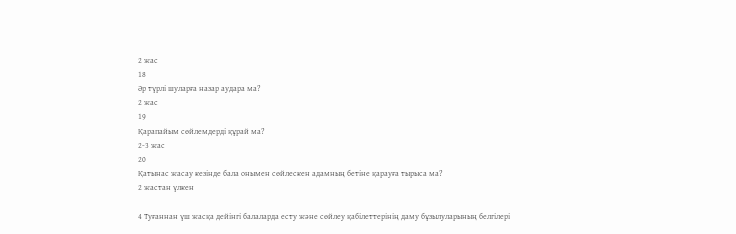2 жас
18
Әр түрлі шуларға назар аудара ма?
2 жас
19
Қарапайым сөйлемдерді құрай ма?
2-3 жас
20
Қатынас жасау кезінде бала онымен сөйлескен адамның бетіне қарауға тырыса ма?
2 жастан үлкен

4 Туғаннан үш жасқа дейінгі балаларда есту және сөйлеу қабілеттерінің даму бұзылуларының белгілері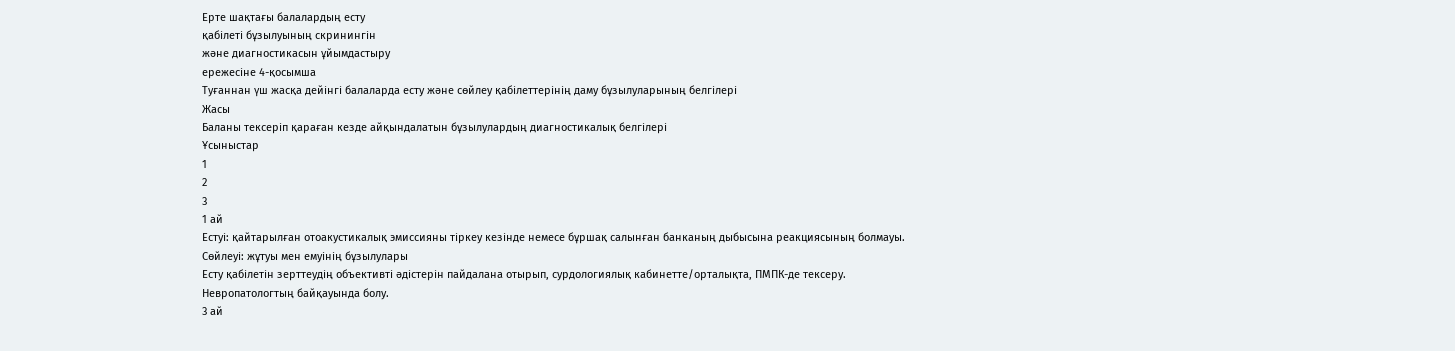Ерте шақтағы балалардың есту
қабілеті бұзылуының скринингін
және диагностикасын ұйымдастыру
ережесіне 4-қосымша
Туғаннан үш жасқа дейінгі балаларда есту және сөйлеу қабілеттерінің даму бұзылуларының белгілері
Жасы
Баланы тексеріп қараған кезде айқындалатын бұзылулардың диагностикалық белгілері
Ұсыныстар
1
2
3
1 ай
Естуі: қайтарылған отоакустикалық эмиссияны тіркеу кезінде немесе бұршақ салынған банканың дыбысына реакциясының болмауы.
Сөйлеуі: жұтуы мен емуінің бұзылулары
Есту қабілетін зерттеудің объективті әдістерін пайдалана отырып, сурдологиялық кабинетте/орталықта, ПМПК-де тексеру.
Невропатологтың байқауында болу.
3 ай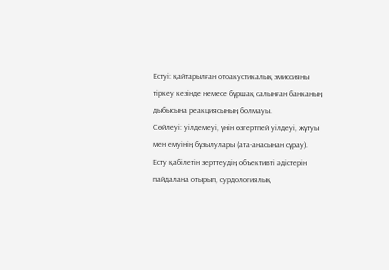Естуі: қайтарылған отоакустикалық эмиссияны тіркеу кезінде немесе бұршақ салынған банканың дыбысына реакциясының болмауы.
Сөйлеуі: уілдемеуі, үнін өзгертпей уілдеуі, жұтуы мен емуінің бұзылулары (ата-анасынан сұрау).
Есту қабілетін зерттеудің объективті әдістерін пайдалана отырып, сурдологиялық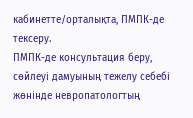кабинетте/орталықта, ПМПК-де тексеру.
ПМПК-де консультация беру, сөйлеуі дамуының тежелу себебі жөнінде невропатологтың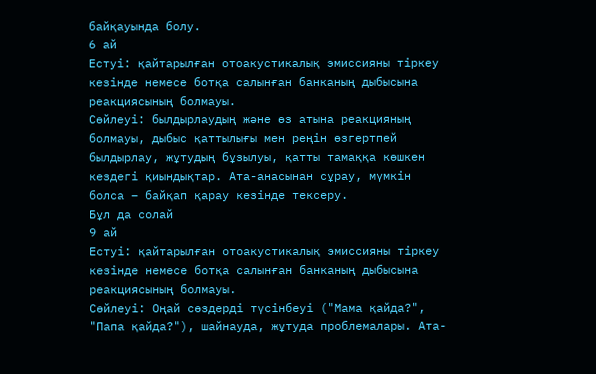байқауында болу.
6 ай
Естуі: қайтарылған отоакустикалық эмиссияны тіркеу кезінде немесе ботқа салынған банканың дыбысына реакциясының болмауы.
Сөйлеуі: былдырлаудың және өз атына реакцияның болмауы, дыбыс қаттылығы мен реңін өзгертпей былдырлау, жұтудың бұзылуы, қатты тамаққа көшкен кездегі қиындықтар. Ата-анасынан сұрау, мүмкін болса – байқап қарау кезінде тексеру.
Бұл да солай
9 ай
Естуі: қайтарылған отоакустикалық эмиссияны тіркеу кезінде немесе ботқа салынған банканың дыбысына реакциясының болмауы.
Сөйлеуі: Оңай сөздерді түсінбеуі ("Мама қайда?", "Папа қайда?"), шайнауда, жұтуда проблемалары. Ата-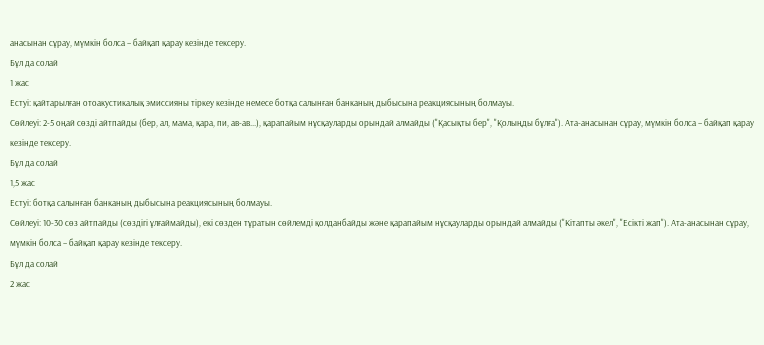анасынан сұрау, мүмкін болса – байқап қарау кезінде тексеру.
Бұл да солай
1 жас
Естуі: қайтарылған отоакустикалық эмиссияны тіркеу кезінде немесе ботқа салынған банканың дыбысына реакциясының болмауы.
Сөйлеуі: 2-5 оңай сөзді айтпайды (бер, ал, мама, қара, пи, ав-ав...), қарапайым нұсқауларды орындай алмайды ("Қасықты бер", "Қолыңды бұлға"). Ата-анасынан сұрау, мүмкін болса – байқап қарау кезінде тексеру.
Бұл да солай
1,5 жас
Естуі: ботқа салынған банканың дыбысына реакциясының болмауы.
Сөйлеуі: 10-30 сөз айтпайды (сөздігі ұлғаймайды), екі сөзден тұратын сөйлемді қолданбайды және қарапайым нұсқауларды орындай алмайды ("Кітапты әкел", "Есікті жап"). Ата-анасынан сұрау, мүмкін болса – байқап қарау кезінде тексеру.
Бұл да солай
2 жас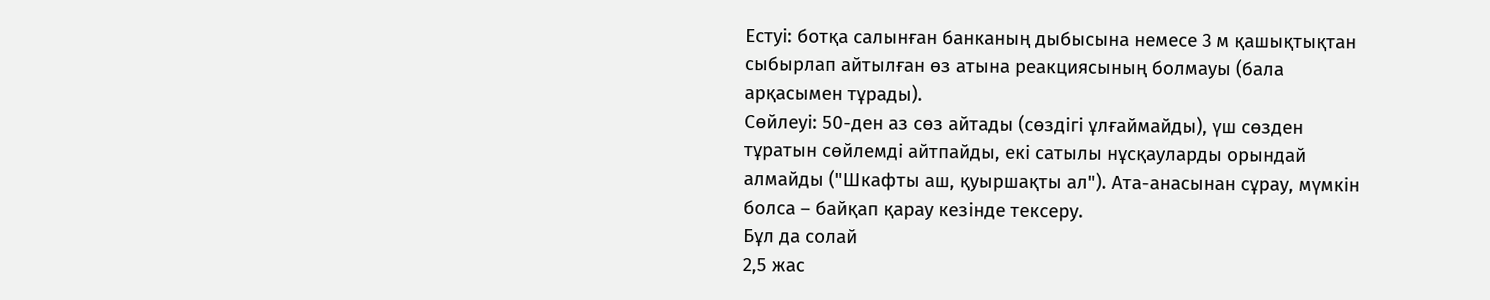Естуі: ботқа салынған банканың дыбысына немесе 3 м қашықтықтан сыбырлап айтылған өз атына реакциясының болмауы (бала арқасымен тұрады).
Сөйлеуі: 50-ден аз сөз айтады (сөздігі ұлғаймайды), үш сөзден тұратын сөйлемді айтпайды, екі сатылы нұсқауларды орындай алмайды ("Шкафты аш, қуыршақты ал"). Ата-анасынан сұрау, мүмкін болса – байқап қарау кезінде тексеру.
Бұл да солай
2,5 жас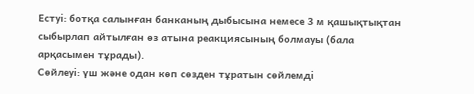Естуі: ботқа салынған банканың дыбысына немесе 3 м қашықтықтан сыбырлап айтылған өз атына реакциясының болмауы (бала арқасымен тұрады).
Сөйлеуі: үш және одан көп сөзден тұратын сөйлемді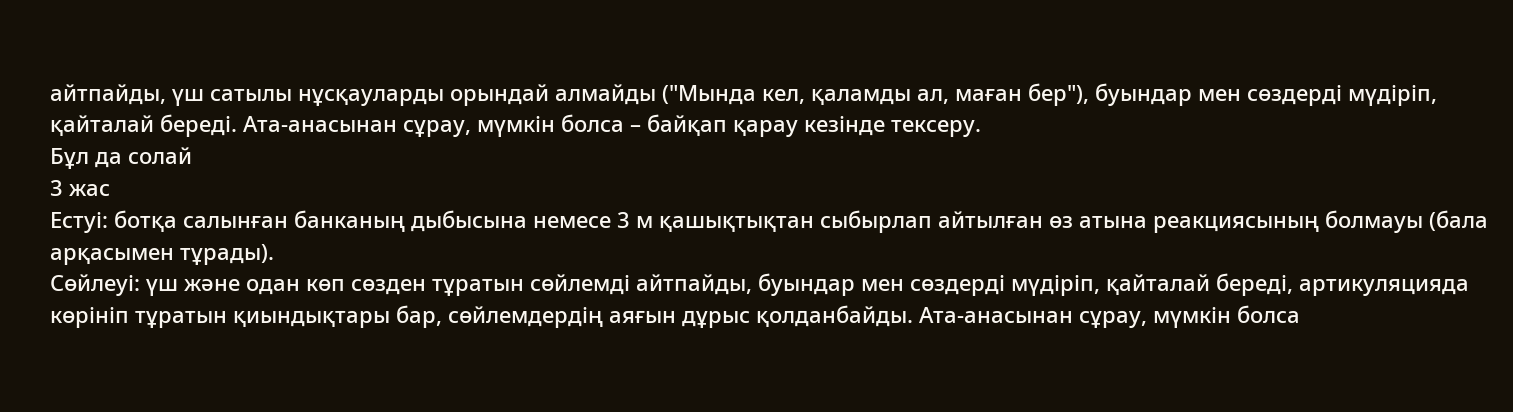айтпайды, үш сатылы нұсқауларды орындай алмайды ("Мында кел, қаламды ал, маған бер"), буындар мен сөздерді мүдіріп, қайталай береді. Ата-анасынан сұрау, мүмкін болса – байқап қарау кезінде тексеру.
Бұл да солай
3 жас
Естуі: ботқа салынған банканың дыбысына немесе 3 м қашықтықтан сыбырлап айтылған өз атына реакциясының болмауы (бала арқасымен тұрады).
Сөйлеуі: үш және одан көп сөзден тұратын сөйлемді айтпайды, буындар мен сөздерді мүдіріп, қайталай береді, артикуляцияда көрініп тұратын қиындықтары бар, сөйлемдердің аяғын дұрыс қолданбайды. Ата-анасынан сұрау, мүмкін болса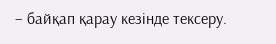– байқап қарау кезінде тексеру.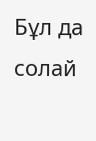Бұл да солай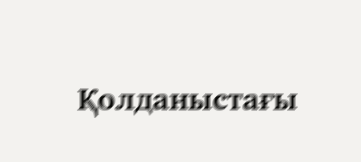Қолданыстағы